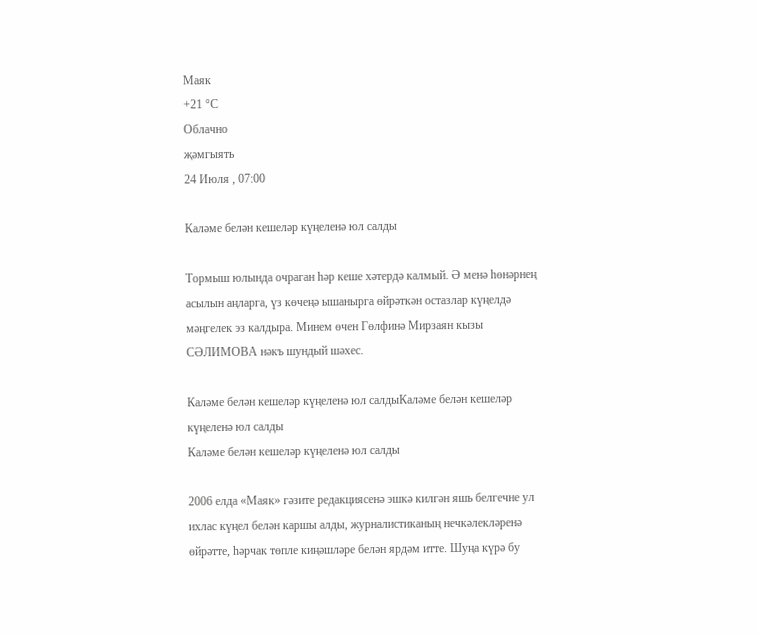Маяк
+21 °С
Облачно
җәмгыять
24 Июля , 07:00

Каләме белән кешеләр күңеленә юл салды

Тормыш юлында очраган һәр кеше хәтердә калмый. Ә менә һөнәрнең асылын аңларга, үз көчеңә ышанырга өйрәткән остазлар күңелдә мәңгелек эз калдыра. Минем өчен Гөлфинә Мирзаян кызы СӘЛИМОВА нәкъ шундый шәхес.

Каләме белән кешеләр күңеленә юл салдыКаләме белән кешеләр күңеленә юл салды
Каләме белән кешеләр күңеленә юл салды

2006 елда «Маяк» гәзите редакциясенә эшкә килгән яшь белгечне ул ихлас күңел белән каршы алды, журналистиканың нечкәлекләренә өйрәтте, һәрчак төпле киңәшләре белән ярдәм итте. Шуңа күрә бу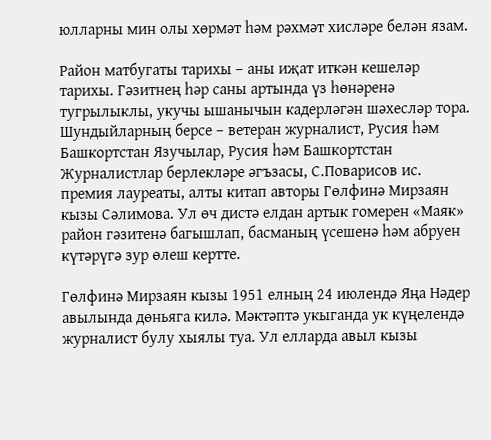юлларны мин олы хөрмәт һәм рәхмәт хисләре белән язам.

Район матбугаты тарихы – аны иҗат иткән кешеләр тарихы. Гәзитнең һәр саны артында үз һөнәренә тугрылыклы, укучы ышанычын кадерләгән шәхесләр тора. Шундыйларның берсе – ветеран журналист, Русия һәм Башкортстан Язучылар, Русия һәм Башкортстан Журналистлар берлекләре әгъзасы, С.Поварисов ис. премия лауреаты, алты китап авторы Гөлфинә Мирзаян кызы Сәлимова. Ул өч дистә елдан артык гомерен «Маяк» район гәзитенә багышлап, басманың үсешенә һәм абруен күтәрүгә зур өлеш кертте.

Гөлфинә Мирзаян кызы 1951 елның 24 июлендә Яңа Нәдер авылында дөньяга килә. Мәктәптә укыганда ук күңелендә журналист булу хыялы туа. Ул елларда авыл кызы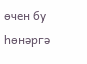өчен бу һөнәргә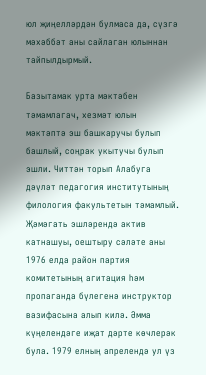юл җиңелләрдән булмаса да, сүзгә мәхәббәт аны сайлаган юлыннан тайпылдырмый.

Базытамак урта мәктәбен тәмамлагач, хезмәт юлын мәктәптә эш башкаручы булып башлый, соңрак укытучы булып эшли. Читтән торып Алабуга дәүләт педагогия институтының филология факультетын тәмамлый. Җәмәгать эшләрендә актив катнашуы, оештыру сәләте аны 1976 елда район партия комитетының агитация һәм пропаганда бүлегенә инструктор вазифасына алып килә. Әмма күңелендәге иҗат дәрте көчлерәк була. 1979 елның апрелендә ул үз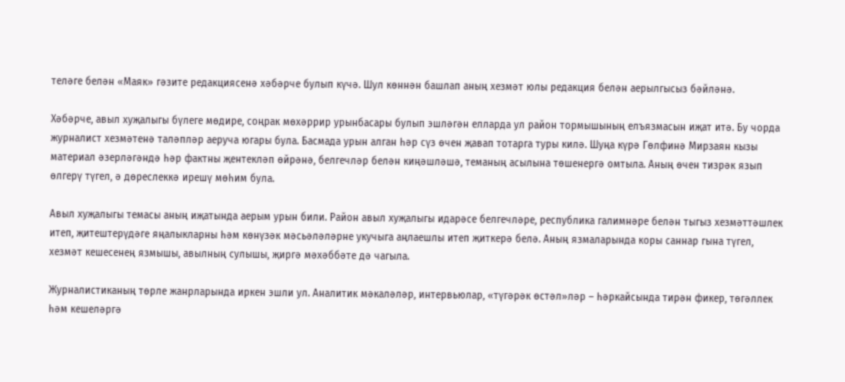теләге белән «Маяк» гәзите редакциясенә хәбәрче булып күчә. Шул көннән башлап аның хезмәт юлы редакция белән аерылгысыз бәйләнә.

Хәбәрче, авыл хуҗалыгы бүлеге мөдире, соңрак мөхәррир урынбасары булып эшләгән елларда ул район тормышының елъязмасын иҗат итә. Бу чорда журналист хезмәтенә таләпләр аеруча югары була. Басмада урын алган һәр сүз өчен җавап тотарга туры килә. Шуңа күрә Гөлфинә Мирзаян кызы материал әзерләгәндә һәр фактны җентекләп өйрәнә, белгечләр белән киңәшләшә, теманың асылына төшенергә омтыла. Аның өчен тизрәк язып өлгерү түгел, ә дөреслеккә ирешү мөһим була.

Авыл хуҗалыгы темасы аның иҗатында аерым урын били. Район авыл хуҗалыгы идарәсе белгечләре, республика галимнәре белән тыгыз хезмәттәшлек итеп, җитештерүдәге яңалыкларны һәм көнүзәк мәсьәләләрне укучыга аңлаешлы итеп җиткерә белә. Аның язмаларында коры саннар гына түгел, хезмәт кешесенең язмышы, авылның сулышы, җиргә мәхәббәте дә чагыла.

Журналистиканың төрле жанрларында иркен эшли ул. Аналитик мәкаләләр, интервьюлар, «түгәрәк өстәл»ләр – һәркайсында тирән фикер, төгәллек һәм кешеләргә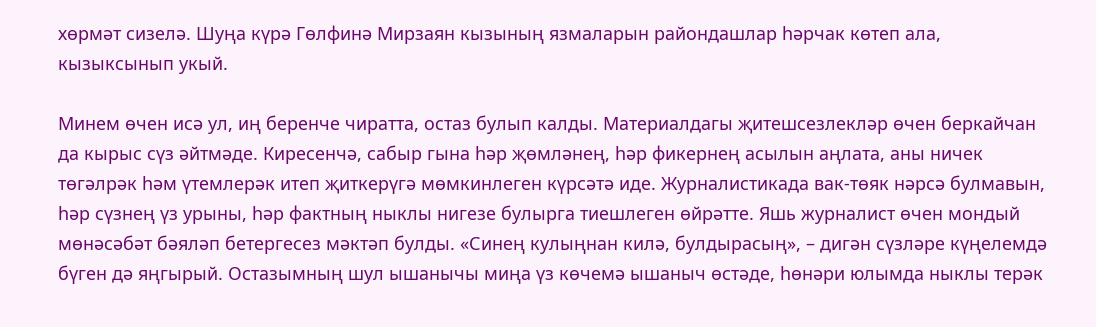хөрмәт сизелә. Шуңа күрә Гөлфинә Мирзаян кызының язмаларын райондашлар һәрчак көтеп ала, кызыксынып укый.

Минем өчен исә ул, иң беренче чиратта, остаз булып калды. Материалдагы җитешсезлекләр өчен беркайчан да кырыс сүз әйтмәде. Киресенчә, сабыр гына һәр җөмләнең, һәр фикернең асылын аңлата, аны ничек төгәлрәк һәм үтемлерәк итеп җиткерүгә мөмкинлеген күрсәтә иде. Журналистикада вак-төяк нәрсә булмавын, һәр сүзнең үз урыны, һәр фактның ныклы нигезе булырга тиешлеген өйрәтте. Яшь журналист өчен мондый мөнәсәбәт бәяләп бетергесез мәктәп булды. «Синең кулыңнан килә, булдырасың», – дигән сүзләре күңелемдә бүген дә яңгырый. Остазымның шул ышанычы миңа үз көчемә ышаныч өстәде, һөнәри юлымда ныклы терәк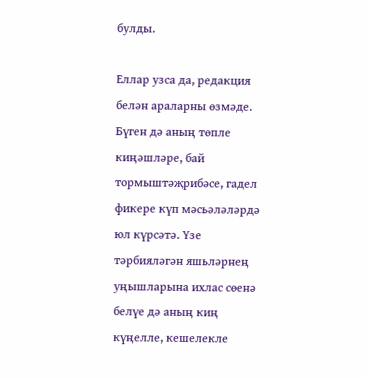булды.

Еллар узса да, редакция белән араларны өзмәде. Бүген дә аның төпле киңәшләре, бай тормыштәҗрибәсе, гадел фикере күп мәсьәләләрдә юл күрсәтә. Үзе тәрбияләгән яшьләрнең уңышларына ихлас сөенә белүе дә аның киң күңелле, кешелекле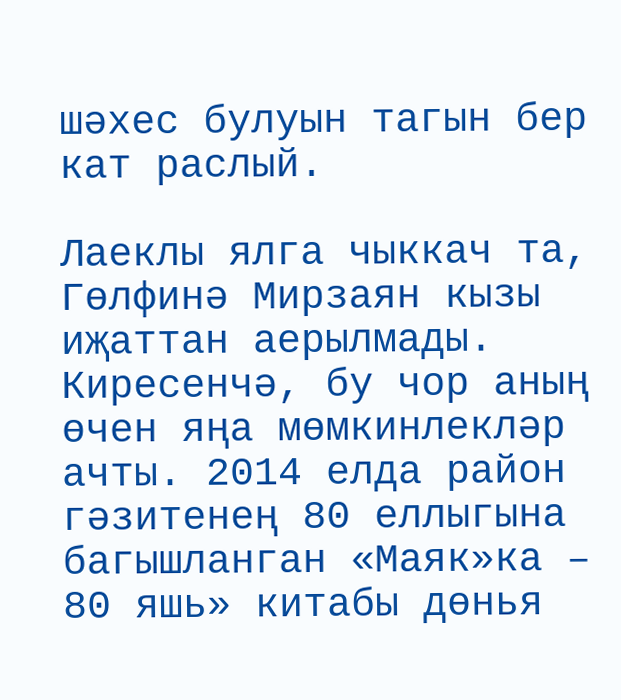шәхес булуын тагын бер кат раслый.

Лаеклы ялга чыккач та, Гөлфинә Мирзаян кызы иҗаттан аерылмады. Киресенчә, бу чор аның өчен яңа мөмкинлекләр ачты. 2014 елда район гәзитенең 80 еллыгына багышланган «Маяк»ка – 80 яшь» китабы дөнья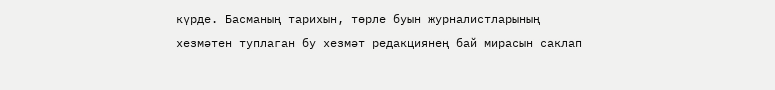күрде. Басманың тарихын, төрле буын журналистларының хезмәтен туплаган бу хезмәт редакциянең бай мирасын саклап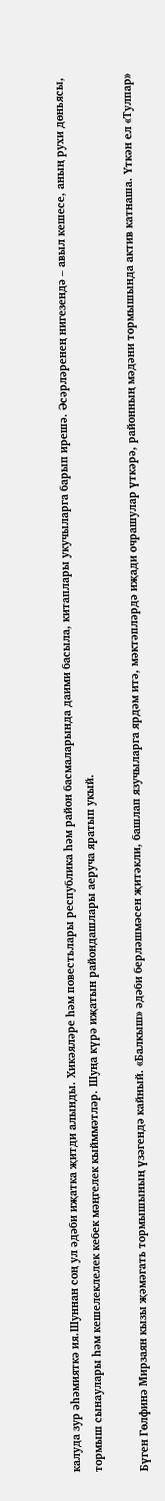калуда зур әһәмияткә ия.Шуннан соң ул әдәби иҗатка җитди алынды. Хикәяләре һәм повестьлары республика һәм район басмаларында даими басыла, китаплары укучыларга барып ирешә. Әсәрләренең нигезендә – авыл кешесе, аның рухи дөньясы, тормыш сынаулары һәм кешелеклелек кебек мәңгелек кыйммәтләр. Шуңа күрә иҗатын райондашлары аеруча яратып укый.

Бүген Гөлфинә Мирзаян кызы җәмәгать тормышының үзәгендә кайный. «Балкыш» әдәби берләшмәсен җитәкли, башлап язучыларга ярдәм итә, мәктәпләрдә иҗади очрашулар үткәрә, районның мәдәни тормышында актив катнаша. Үткән ел «Тулпар»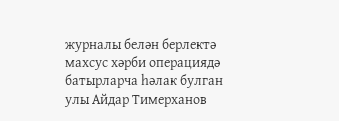журналы белән берлектә махсус хәрби операциядә батырларча һәлак булган улы Айдар Тимерханов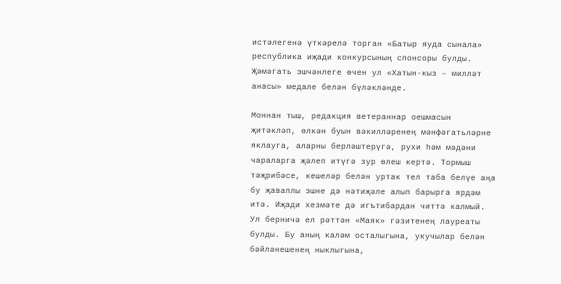истәлегенә үткәрелә торган «Батыр яуда сынала» республика иҗади конкурсының спонсоры булды. Җәмәгать эшчәнлеге өчен ул «Хатын-кыз – милләт анасы» медале белән бүләкләнде.

Моннан тыш, редакция ветераннар оешмасын җитәкләп, өлкән буын вәкилләренең мәнфәгатьләрне яклауга, аларны берләштерүгә, рухи һәм мәдәни чараларга җәлеп итүгә зур өлеш кертә. Тормыш тәҗрибәсе, кешеләр белән уртак тел таба белүе аңа бу җаваплы эшне дә нәтиҗәле алып барырга ярдәм итә. Иҗади хезмәте дә игътибардан читтә калмый. Ул берничә ел рәттән «Маяк» гәзитенең лауреаты булды. Бу аның каләм осталыгына, укучылар белән бәйләнешенең ныклыгына,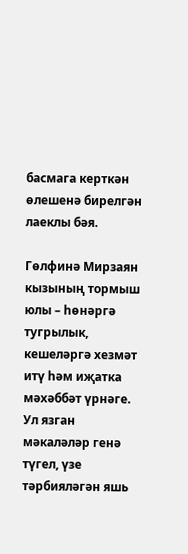басмага керткән өлешенә бирелгән лаеклы бәя.

Гөлфинә Мирзаян кызының тормыш юлы – һөнәргә тугрылык, кешеләргә хезмәт итү һәм иҗатка мәхәббәт үрнәге. Ул язган мәкаләләр генә түгел, үзе тәрбияләгән яшь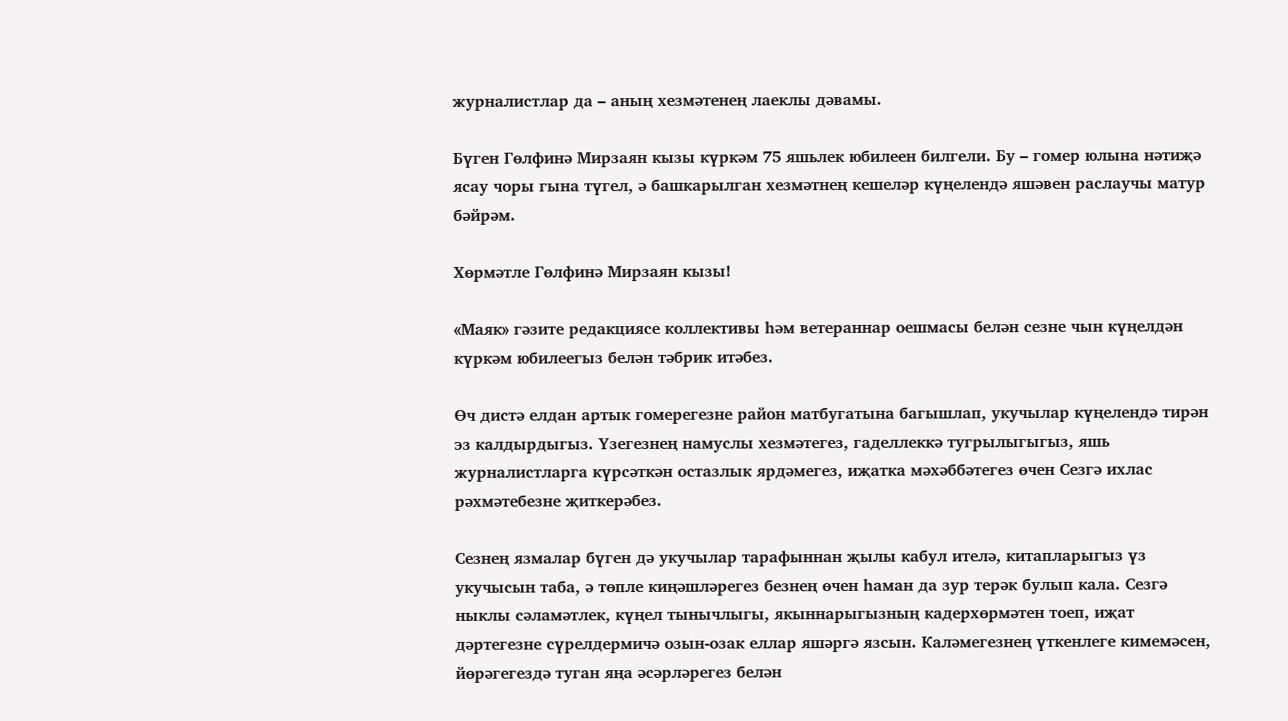журналистлар да – аның хезмәтенең лаеклы дәвамы.

Бүген Гөлфинә Мирзаян кызы күркәм 75 яшьлек юбилеен билгели. Бу – гомер юлына нәтиҗә ясау чоры гына түгел, ә башкарылган хезмәтнең кешеләр күңелендә яшәвен раслаучы матур бәйрәм.

Хөрмәтле Гөлфинә Мирзаян кызы!

«Маяк» гәзите редакциясе коллективы һәм ветераннар оешмасы белән cезне чын күңелдән күркәм юбилеегыз белән тәбрик итәбез.

Өч дистә елдан артык гомерегезне район матбугатына багышлап, укучылар күңелендә тирән эз калдырдыгыз. Үзегезнең намуслы хезмәтегез, гаделлеккә тугрылыгыгыз, яшь журналистларга күрсәткән остазлык ярдәмегез, иҗатка мәхәббәтегез өчен Сезгә ихлас рәхмәтебезне җиткерәбез.

Сезнең язмалар бүген дә укучылар тарафыннан җылы кабул ителә, китапларыгыз үз укучысын таба, ә төпле киңәшләрегез безнең өчен һаман да зур терәк булып кала. Сезгә ныклы сәламәтлек, күңел тынычлыгы, якыннарыгызның кадерхөрмәтен тоеп, иҗат дәртегезне сүрелдермичә озын-озак еллар яшәргә язсын. Каләмегезнең үткенлеге кимемәсен, йөрәгегездә туган яңа әсәрләрегез белән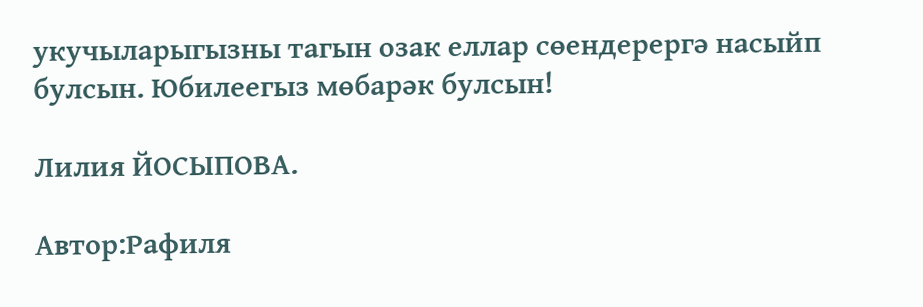укучыларыгызны тагын озак еллар сөендерергә насыйп булсын. Юбилеегыз мөбарәк булсын!

Лилия ЙОСЫПОВА.

Автор:Рафиля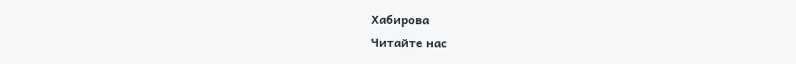Хабирова
Читайте нас